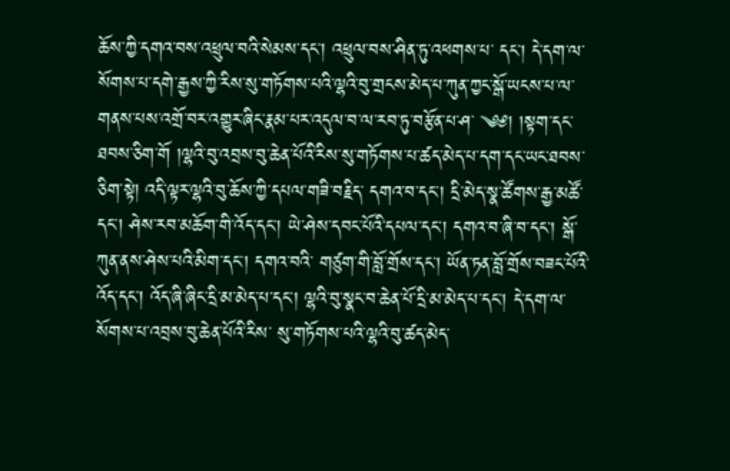ཆོས་ཀྱི་དགའ་བས་འཕྲུལ་བའི་སེམས་དང་། འཕྲུལ་བས་ཤིན་ཏུ་འཕགས་པ་ དང་། དེ་དག་ལ་སོགས་པ་དགེ་རྒྱས་ཀྱི་རིས་སུ་གཏོགས་པའི་ལྷའི་བུ་གྲངས་མེད་པ་ཀུན་ཀྱང་སྒོ་ཡངས་པ་ལ་གནས་པས་འགྲོ་བར་འགྱུར་ཞིང་རྣམ་པར་འདུལ་བ་ལ་རབ་ཏུ་བརྩོན་པ་ཤ་ ༄༅། །སྟག་དང་ཐབས་ཅིག་གོ །ལྷའི་བུ་འབྲས་བུ་ཆེན་པོའི་རིས་སུ་གཏོགས་པ་ཚད་མེད་པ་དག་དང་ཡང་ཐབས་ཅིག་སྟེ། འདི་ལྟར་ལྷའི་བུ་ཆོས་ཀྱི་དཔལ་གཟི་བརྗིད་ དགའ་བ་དང་། དྲི་མེད་སྣ་ཚོགས་རྒྱ་མཚོ་དང་། ཤེས་རབ་མཆོག་གི་འོད་དང་། ཡེ་ཤེས་དབང་པོའི་དཔལ་དང་། དགའ་བ་ཞི་བ་དང་། སྒོ་ཀུན་ནས་ཤེས་པའི་མིག་དང་། དགའ་བའི་ གཙུག་གི་བློ་གྲོས་དང་། ཡོན་ཏན་བློ་གྲོས་བཟང་པོའི་འོད་དང་། འོད་ཞི་ཞིང་དྲི་མ་མེད་པ་དང་། ལྷའི་བུ་སྣང་བ་ཆེན་པོ་དྲི་མ་མེད་པ་དང་། དེ་དག་ལ་སོགས་པ་འབྲས་བུ་ཆེན་པོའི་རིས་ སུ་གཏོགས་པའི་ལྷའི་བུ་ཚད་མེད་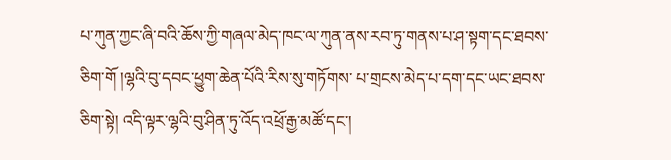པ་ཀུན་ཀྱང་ཞི་བའི་ཆོས་ཀྱི་གཞལ་མེད་ཁང་ལ་ཀུན་ནས་རབ་ཏུ་གནས་པ་ཤ་སྟག་དང་ཐབས་ཅིག་གོ །ལྷའི་བུ་དབང་ཕྱུག་ཆེན་པོའི་རིས་སུ་གཏོགས་ པ་གྲངས་མེད་པ་དག་དང་ཡང་ཐབས་ཅིག་སྟེ། འདི་ལྟར་ལྷའི་བུ་ཤིན་ཏུ་འོད་འཕྲོ་རྒྱ་མཚོ་དང་།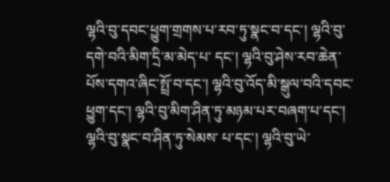ལྷའི་བུ་དབང་ཕྱུག་གྲགས་པ་རབ་ཏུ་སྣང་བ་དང་། ལྷའི་བུ་དགེ་བའི་མིག་དྲི་མ་མེད་པ་ དང་། ལྷའི་བུ་ཤེས་རབ་ཆེན་པོས་དགའ་ཞིང་སྤྲོ་བ་དང་། ལྷའི་བུ་འོད་མི་སྒུལ་བའི་དབང་ཕྱུག་དང་། ལྷའི་བུ་མིག་ཤིན་ཏུ་མཉམ་པར་བཞག་པ་དང་། ལྷའི་བུ་སྣང་བ་ཤིན་ཏུ་སེམས་ པ་དང་། ལྷའི་བུ་ཡེ་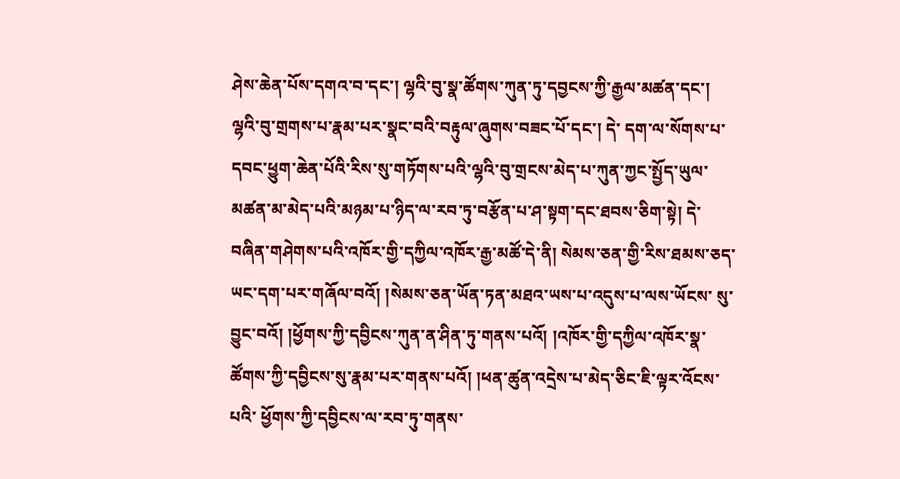ཤེས་ཆེན་པོས་དགའ་བ་དང་། ལྷའི་བུ་སྣ་ཚོགས་ཀུན་ཏུ་དབྱངས་ཀྱི་རྒྱལ་མཚན་དང་། ལྷའི་བུ་གྲགས་པ་རྣམ་པར་སྣང་བའི་བརྟུལ་ཞུགས་བཟང་པོ་དང་། དེ་ དག་ལ་སོགས་པ་དབང་ཕྱུག་ཆེན་པོའི་རིས་སུ་གཏོགས་པའི་ལྷའི་བུ་གྲངས་མེད་པ་ཀུན་ཀྱང་སྤྱོད་ཡུལ་མཚན་མ་མེད་པའི་མཉམ་པ་ཉིད་ལ་རབ་ཏུ་བརྩོན་པ་ཤ་སྟག་དང་ཐབས་ཅིག་སྟེ། དེ་བཞིན་གཤེགས་པའི་འཁོར་གྱི་དཀྱིལ་འཁོར་རྒྱ་མཚོ་དེ་ནི། སེམས་ཅན་གྱི་རིས་ཐམས་ཅད་ཡང་དག་པར་གཞོལ་བའོ། །སེམས་ཅན་ཡོན་ཏན་མཐའ་ཡས་པ་འདུས་པ་ལས་ཡོངས་ སུ་བྱུང་བའོ། །ཕྱོགས་ཀྱི་དབྱིངས་ཀུན་ན་ཤིན་ཏུ་གནས་པའོ། །འཁོར་གྱི་དཀྱིལ་འཁོར་སྣ་ཚོགས་ཀྱི་དབྱིངས་སུ་རྣམ་པར་གནས་པའོ། །ཕན་ཚུན་འདྲེས་པ་མེད་ཅིང་ཇི་ལྟར་འོངས་པའི་ ཕྱོགས་ཀྱི་དབྱིངས་ལ་རབ་ཏུ་གནས་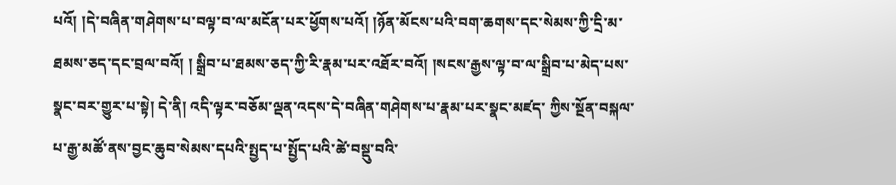པའོ། །དེ་བཞིན་གཤེགས་པ་བལྟ་བ་ལ་མངོན་པར་ཕྱོགས་པའོ། །ཉོན་མོངས་པའི་བག་ཆགས་དང་སེམས་ཀྱི་དྲི་མ་ཐམས་ཅད་དང་བྲལ་བའོ། ། སྒྲིབ་པ་ཐམས་ཅད་ཀྱི་རི་རྣམ་པར་འཐོར་བའོ། །སངས་རྒྱས་ལྟ་བ་ལ་སྒྲིབ་པ་མེད་པས་སྣང་བར་གྱུར་པ་སྟེ། དེ་ནི། འདི་ལྟར་བཅོམ་ལྡན་འདས་དེ་བཞིན་གཤེགས་པ་རྣམ་པར་སྣང་མཛད་ ཀྱིས་སྔོན་བསྐལ་པ་རྒྱ་མཚོ་ནས་བྱང་ཆུབ་སེམས་དཔའི་སྤྱད་པ་སྤྱོད་པའི་ཚེ་བསྡུ་བའི་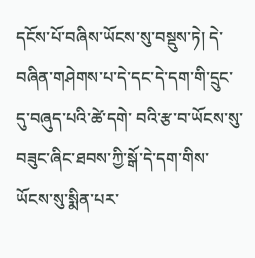དངོས་པོ་བཞིས་ཡོངས་སུ་བསྡུས་ཏེ། དེ་བཞིན་གཤེགས་པ་དེ་དང་དེ་དག་གི་དྲུང་དུ་བཞུད་པའི་ཚེ་དགེ་ བའི་རྩ་བ་ཡོངས་སུ་བཟུང་ཞིང་ཐབས་ཀྱི་སྒོ་དེ་དག་གིས་ཡོངས་སུ་སྨིན་པར་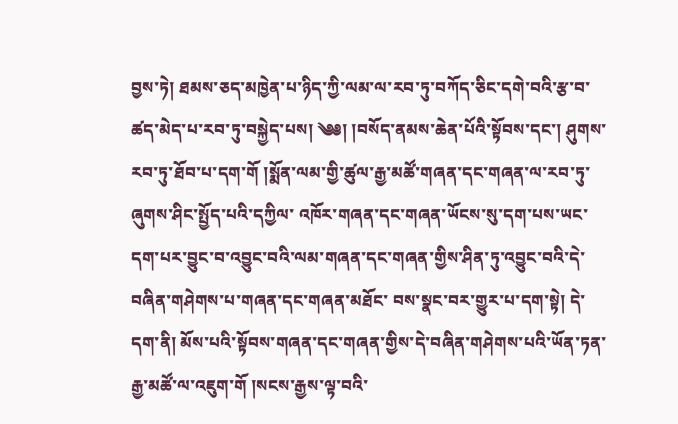བྱས་ཏེ། ཐམས་ཅད་མཁྱེན་པ་ཉིད་ཀྱི་ལམ་ལ་རབ་ཏུ་བཀོད་ཅིང་དགེ་བའི་རྩ་བ་ཚད་མེད་པ་རབ་ཏུ་བསྐྱེད་པས། ༄༅། །བསོད་ནམས་ཆེན་པོའི་སྟོབས་དང་། ཤུགས་རབ་ཏུ་ཐོབ་པ་དག་གོ །སྨོན་ལམ་གྱི་ཚུལ་རྒྱ་མཚོ་གཞན་དང་གཞན་ལ་རབ་ཏུ་ཞུགས་ཤིང་སྤྱོད་པའི་དཀྱིལ་ འཁོར་གཞན་དང་གཞན་ཡོངས་སུ་དག་པས་ཡང་དག་པར་བྱུང་བ་འབྱུང་བའི་ལམ་གཞན་དང་གཞན་གྱིས་ཤིན་ཏུ་འབྱུང་བའི་དེ་བཞིན་གཤེགས་པ་གཞན་དང་གཞན་མཐོང་ བས་སྣང་བར་གྱུར་པ་དག་སྟེ། དེ་དག་ནི། མོས་པའི་སྟོབས་གཞན་དང་གཞན་གྱིས་དེ་བཞིན་གཤེགས་པའི་ཡོན་ཏན་རྒྱ་མཚོ་ལ་འཇུག་གོ །སངས་རྒྱས་ལྟ་བའི་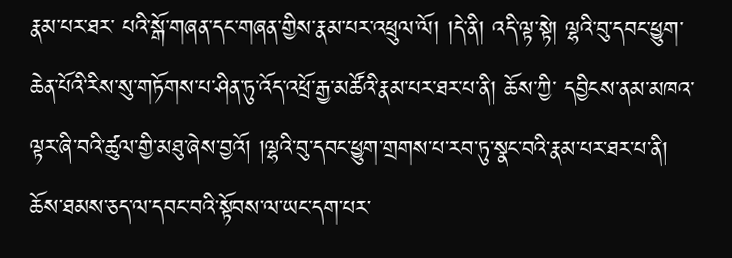རྣམ་པར་ཐར་ པའི་སྒོ་གཞན་དང་གཞན་གྱིས་རྣམ་པར་འཕྲུལ་ལོ། །དེ་ནི། འདི་ལྟ་སྟེ། ལྷའི་བུ་དབང་ཕྱུག་ཆེན་པོའི་རིས་སུ་གཏོགས་པ་ཤིན་ཏུ་འོད་འཕྲོ་རྒྱ་མཚོའི་རྣམ་པར་ཐར་པ་ནི། ཆོས་ཀྱི་ དབྱིངས་ནམ་མཁའ་ལྟར་ཞི་བའི་ཚུལ་གྱི་མཐུ་ཞེས་བྱའོ། །ལྷའི་བུ་དབང་ཕྱུག་གྲགས་པ་རབ་ཏུ་སྣང་བའི་རྣམ་པར་ཐར་པ་ནི། ཆོས་ཐམས་ཅད་ལ་དབང་བའི་སྟོབས་ལ་ཡང་དག་པར་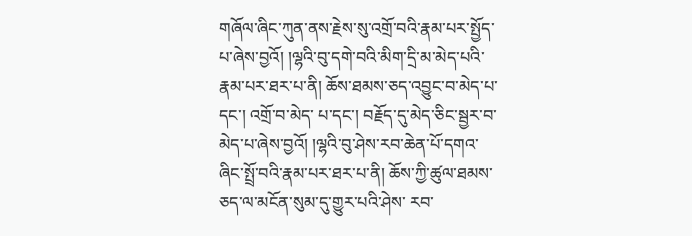གཞོལ་ཞིང་ཀུན་ནས་རྗེས་སུ་འགྲོ་བའི་རྣམ་པར་སྤྱོད་པ་ཞེས་བྱའོ། །ལྷའི་བུ་དགེ་བའི་མིག་དྲི་མ་མེད་པའི་རྣམ་པར་ཐར་པ་ནི། ཆོས་ཐམས་ཅད་འབྱུང་བ་མེད་པ་དང་། འགྲོ་བ་མེད་ པ་དང་། བརྗོད་དུ་མེད་ཅིང་སྦྱར་བ་མེད་པ་ཞེས་བྱའོ། །ལྷའི་བུ་ཤེས་རབ་ཆེན་པོ་དགའ་ཞིང་སྤྲོ་བའི་རྣམ་པར་ཐར་པ་ནི། ཆོས་ཀྱི་ཚུལ་ཐམས་ཅད་ལ་མངོན་སུམ་དུ་གྱུར་པའི་ཤེས་ རབ་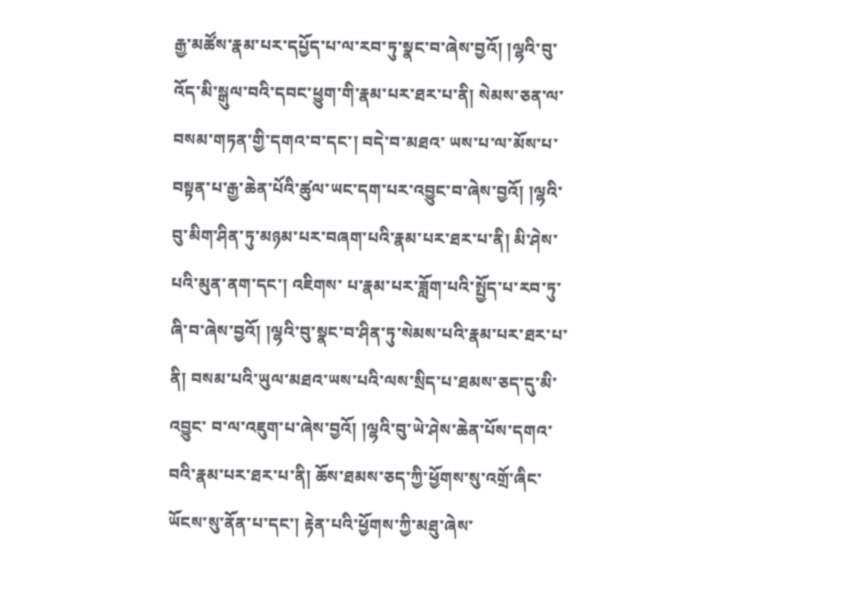རྒྱ་མཚོས་རྣམ་པར་དཔྱོད་པ་ལ་རབ་ཏུ་སྣང་བ་ཞེས་བྱའོ། །ལྷའི་བུ་འོད་མི་སྒུལ་བའི་དབང་ཕྱུག་གི་རྣམ་པར་ཐར་པ་ནི། སེམས་ཅན་ལ་བསམ་གཏན་གྱི་དགའ་བ་དང་། བདེ་བ་མཐའ་ ཡས་པ་ལ་མོས་པ་བསྟན་པ་རྒྱ་ཆེན་པོའི་ཚུལ་ཡང་དག་པར་འབྱུང་བ་ཞེས་བྱའོ། །ལྷའི་བུ་མིག་ཤིན་ཏུ་མཉམ་པར་བཞག་པའི་རྣམ་པར་ཐར་པ་ནི། མི་ཤེས་པའི་མུན་ནག་དང་། འཇིགས་ པ་རྣམ་པར་ཟློག་པའི་སྤྱོད་པ་རབ་ཏུ་ཞི་བ་ཞེས་བྱའོ། །ལྷའི་བུ་སྣང་བ་ཤིན་ཏུ་སེམས་པའི་རྣམ་པར་ཐར་པ་ནི། བསམ་པའི་ཡུལ་མཐའ་ཡས་པའི་ལས་སྲིད་པ་ཐམས་ཅད་དུ་མི་འབྱུང་ བ་ལ་འཇུག་པ་ཞེས་བྱའོ། །ལྷའི་བུ་ཡེ་ཤེས་ཆེན་པོས་དགའ་བའི་རྣམ་པར་ཐར་པ་ནི། ཆོས་ཐམས་ཅད་ཀྱི་ཕྱོགས་སུ་འགྲོ་ཞིང་ཡོངས་སུ་ནོན་པ་དང་། རྟེན་པའི་ཕྱོགས་ཀྱི་མཐུ་ཞེས་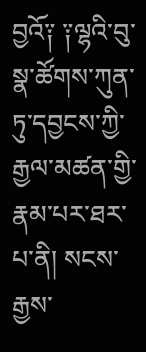བྱའོ༑ ༑ལྷའི་བུ་སྣ་ཚོགས་ཀུན་ཏུ་དབྱངས་ཀྱི་རྒྱལ་མཚན་གྱི་རྣམ་པར་ཐར་པ་ནི། སངས་རྒྱས་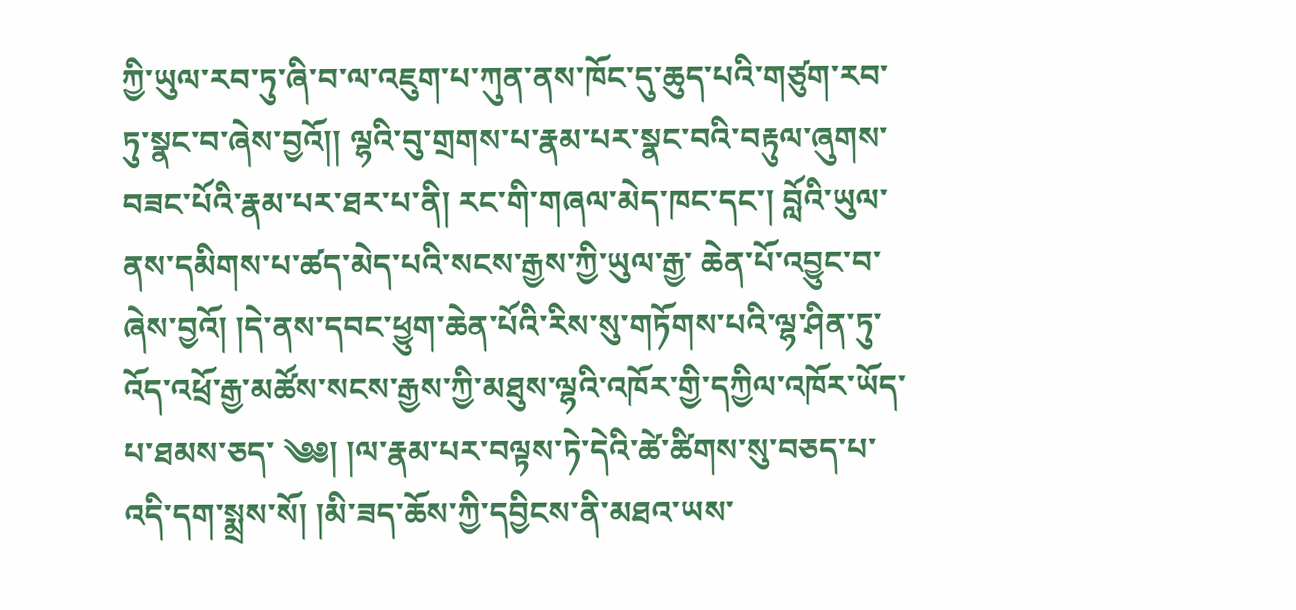ཀྱི་ཡུལ་རབ་ཏུ་ཞི་བ་ལ་འཇུག་པ་ཀུན་ནས་ཁོང་དུ་ཆུད་པའི་གཙུག་རབ་ཏུ་སྣང་བ་ཞེས་བྱའོ།། ལྷའི་བུ་གྲགས་པ་རྣམ་པར་སྣང་བའི་བརྟུལ་ཞུགས་བཟང་པོའི་རྣམ་པར་ཐར་པ་ནི། རང་གི་གཞལ་མེད་ཁང་དང་། བློའི་ཡུལ་ནས་དམིགས་པ་ཚད་མེད་པའི་སངས་རྒྱས་ཀྱི་ཡུལ་རྒྱ་ ཆེན་པོ་འབྱུང་བ་ཞེས་བྱའོ། །དེ་ནས་དབང་ཕྱུག་ཆེན་པོའི་རིས་སུ་གཏོགས་པའི་ལྷ་ཤིན་ཏུ་འོད་འཕྲོ་རྒྱ་མཚོས་སངས་རྒྱས་ཀྱི་མཐུས་ལྷའི་འཁོར་གྱི་དཀྱིལ་འཁོར་ཡོད་པ་ཐམས་ཅད་ ༄༅། །ལ་རྣམ་པར་བལྟས་ཏེ་དེའི་ཚེ་ཚིགས་སུ་བཅད་པ་འདི་དག་སྨྲས་སོ། །མི་ཟད་ཆོས་ཀྱི་དབྱིངས་ནི་མཐའ་ཡས་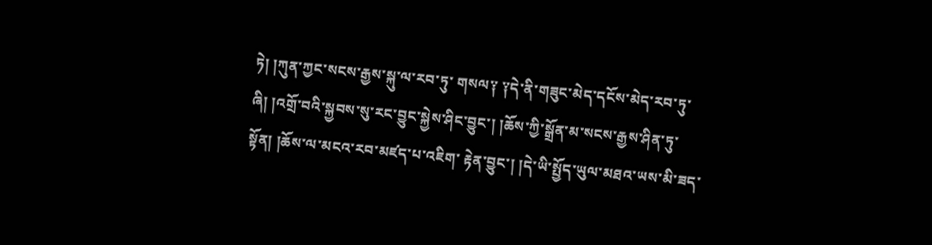ཏེ། །ཀུན་ཀྱང་སངས་རྒྱས་སྐུ་ལ་རབ་ཏུ་ གསལ༑ ༑དེ་ནི་གཟུང་མེད་དངོས་མེད་རབ་ཏུ་ཞི། །འགྲོ་བའི་སྐྱབས་སུ་རང་བྱུང་སྐྱེས་ཤིང་བྱུང་། །ཆོས་ཀྱི་སྒྲོན་མ་སངས་རྒྱས་ཤིན་ཏུ་སྟོན། །ཆོས་ལ་མངའ་རབ་མཛད་པ་འཇིག་ རྟེན་བྱུང་། །དེ་ཡི་སྤྱོད་ཡུལ་མཐའ་ཡས་མི་ཟད་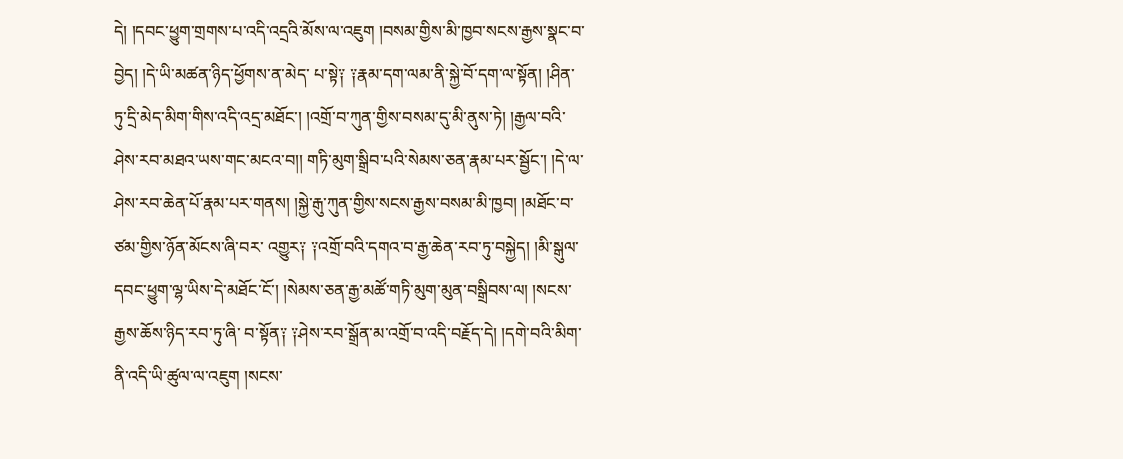དེ། །དབང་ཕྱུག་གྲགས་པ་འདི་འདྲའི་མོས་ལ་འཇུག །བསམ་གྱིས་མི་ཁྱབ་སངས་རྒྱས་སྣང་བ་བྱེད། །དེ་ཡི་མཚན་ཉིད་ཕྱོགས་ན་མེད་ པ་སྟེ༑ ༑རྣམ་དག་ལམ་ནི་སྐྱེ་བོ་དག་ལ་སྟོན། །ཤིན་ཏུ་དྲི་མེད་མིག་གིས་འདི་འདྲ་མཐོང་། །འགྲོ་བ་ཀུན་གྱིས་བསམ་དུ་མི་ནུས་ཏེ། །རྒྱལ་བའི་ཤེས་རབ་མཐའ་ཡས་གང་མངའ་བ།། གཏི་མུག་སྒྲིབ་པའི་སེམས་ཅན་རྣམ་པར་སྦྱོང་། །དེ་ལ་ཤེས་རབ་ཆེན་པོ་རྣམ་པར་གནས། །སྐྱེ་རྒུ་ཀུན་གྱིས་སངས་རྒྱས་བསམ་མི་ཁྱབ། །མཐོང་བ་ཙམ་གྱིས་ཉོན་མོངས་ཞི་བར་ འགྱུར༑ ༑འགྲོ་བའི་དགའ་བ་རྒྱ་ཆེན་རབ་ཏུ་བསྐྱེད། །མི་སྒུལ་དབང་ཕྱུག་ལྷ་ཡིས་དེ་མཐོང་ངོ་། །སེམས་ཅན་རྒྱ་མཚོ་གཏི་མུག་མུན་བསྒྲིབས་ལ། །སངས་རྒྱས་ཆོས་ཉིད་རབ་ཏུ་ཞི་ བ་སྟོན༑ ༑ཤེས་རབ་སྒྲོན་མ་འགྲོ་བ་འདི་བརྗོད་དེ། །དགེ་བའི་མིག་ནི་འདི་ཡི་ཚུལ་ལ་འཇུག །སངས་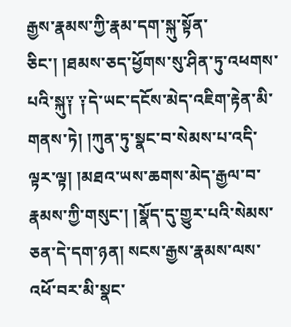རྒྱས་རྣམས་ཀྱི་རྣམ་དག་སྐུ་སྟོན་ཅིང་། །ཐམས་ཅད་ཕྱོགས་སུ་ཤིན་ཏུ་འཕགས་ པའི་སྐུ༑ ༑དེ་ཡང་དངོས་མེད་འཇིག་རྟེན་མི་གནས་ཏེ། །ཀུན་ཏུ་སྣང་བ་སེམས་པ་འདི་ལྟར་ལྟ། །མཐའ་ཡས་ཆགས་མེད་རྒྱལ་བ་རྣམས་ཀྱི་གསུང་། །སྣོད་དུ་གྱུར་པའི་སེམས་ཅན་དེ་དག་ཉན། སངས་རྒྱས་རྣམས་ལས་འཕོ་བར་མི་སྣང་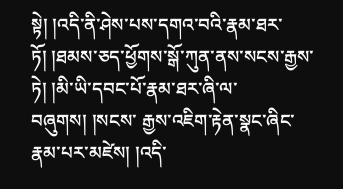སྟེ། །འདི་ནི་ཤེས་པས་དགའ་བའི་རྣམ་ཐར་ཏོ། །ཐམས་ཅད་ཕྱོགས་སྒོ་ཀུན་ནས་སངས་རྒྱས་ཏེ། །མི་ཡི་དབང་པོ་རྣམ་ཐར་ཞི་ལ་བཞུགས། །སངས་ རྒྱས་འཇིག་རྟེན་སྣང་ཞིང་རྣམ་པར་མཛེས། །འདི་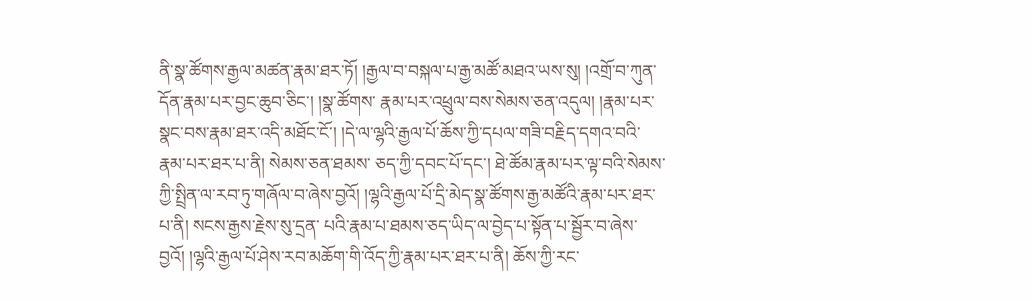ནི་སྣ་ཚོགས་རྒྱལ་མཚན་རྣམ་ཐར་ཏོ། །རྒྱལ་བ་བསྐལ་པ་རྒྱ་མཚོ་མཐའ་ཡས་སུ། །འགྲོ་བ་ཀུན་དོན་རྣམ་པར་བྱང་ཆུབ་ཅིང་། །སྣ་ཚོགས་ རྣམ་པར་འཕྲུལ་བས་སེམས་ཅན་འདུལ། །རྣམ་པར་སྣང་བས་རྣམ་ཐར་འདི་མཐོང་ངོ་། །དེ་ལ་ལྷའི་རྒྱལ་པོ་ཆོས་ཀྱི་དཔལ་གཟི་བརྗིད་དགའ་བའི་རྣམ་པར་ཐར་པ་ནི། སེམས་ཅན་ཐམས་ ཅད་ཀྱི་དབང་པོ་དང་། ཐེ་ཚོམ་རྣམ་པར་ལྟ་བའི་སེམས་ཀྱི་སྤྲིན་ལ་རབ་ཏུ་གཞོལ་བ་ཞེས་བྱའོ། །ལྷའི་རྒྱལ་པོ་དྲི་མེད་སྣ་ཚོགས་རྒྱ་མཚོའི་རྣམ་པར་ཐར་པ་ནི། སངས་རྒྱས་རྗེས་སུ་དྲན་ པའི་རྣམ་པ་ཐམས་ཅད་ཡིད་ལ་བྱེད་པ་སྟོན་པ་སྦྱོར་བ་ཞེས་བྱའོ། །ལྷའི་རྒྱལ་པོ་ཤེས་རབ་མཆོག་གི་འོད་ཀྱི་རྣམ་པར་ཐར་པ་ནི། ཆོས་ཀྱི་རང་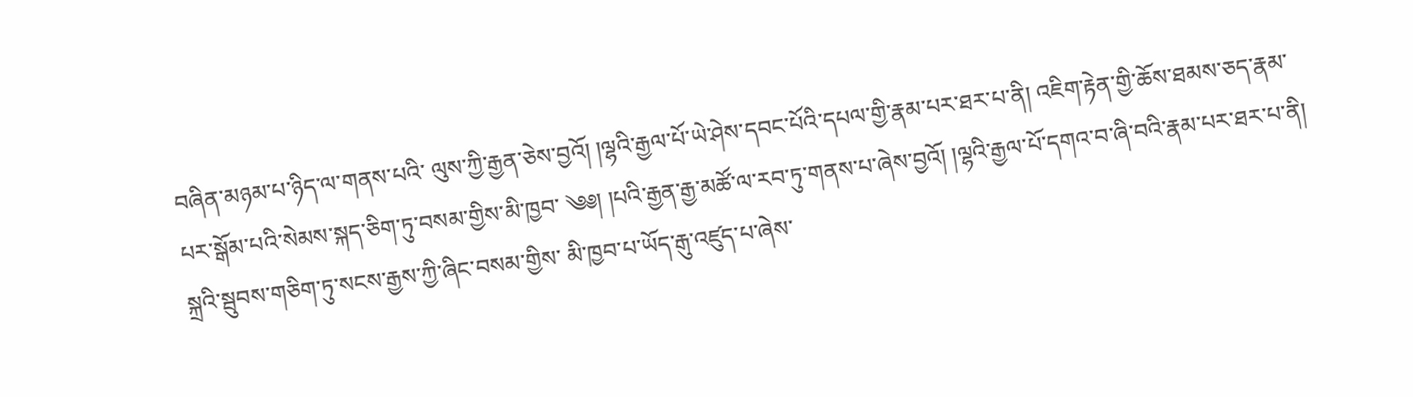བཞིན་མཉམ་པ་ཉིད་ལ་གནས་པའི་ ལུས་ཀྱི་རྒྱན་ཅེས་བྱའོ། །ལྷའི་རྒྱལ་པོ་ཡེ་ཤེས་དབང་པོའི་དཔལ་གྱི་རྣམ་པར་ཐར་པ་ནི། འཇིག་རྟེན་གྱི་ཆོས་ཐམས་ཅད་རྣམ་པར་སྒོམ་པའི་སེམས་སྐད་ཅིག་ཏུ་བསམ་གྱིས་མི་ཁྱབ་ ༄༅། །པའི་རྒྱན་རྒྱ་མཚོ་ལ་རབ་ཏུ་གནས་པ་ཞེས་བྱའོ། །ལྷའི་རྒྱལ་པོ་དགའ་བ་ཞི་བའི་རྣམ་པར་ཐར་པ་ནི། སྐྲའི་སྦུབས་གཅིག་ཏུ་སངས་རྒྱས་ཀྱི་ཞིང་བསམ་གྱིས་ མི་ཁྱབ་པ་ཡོད་རྒུ་འཛུད་པ་ཞེས་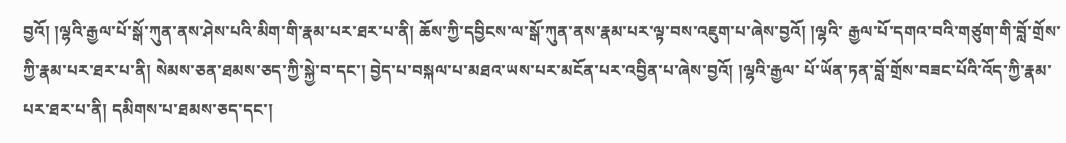བྱའོ། །ལྷའི་རྒྱལ་པོ་སྒོ་ཀུན་ནས་ཤེས་པའི་མིག་གི་རྣམ་པར་ཐར་པ་ནི། ཆོས་ཀྱི་དབྱིངས་ལ་སྒོ་ཀུན་ནས་རྣམ་པར་ལྟ་བས་འཇུག་པ་ཞེས་བྱའོ། །ལྷའི་ རྒྱལ་པོ་དགའ་བའི་གཙུག་གི་བློ་གྲོས་ཀྱི་རྣམ་པར་ཐར་པ་ནི། སེམས་ཅན་ཐམས་ཅད་ཀྱི་སྐྱེ་བ་དང་། བྱེད་པ་བསྐལ་པ་མཐའ་ཡས་པར་མངོན་པར་འབྱིན་པ་ཞེས་བྱའོ། །ལྷའི་རྒྱལ་ པོ་ཡོན་ཏན་བློ་གྲོས་བཟང་པོའི་འོད་ཀྱི་རྣམ་པར་ཐར་པ་ནི། དམིགས་པ་ཐམས་ཅད་དང་།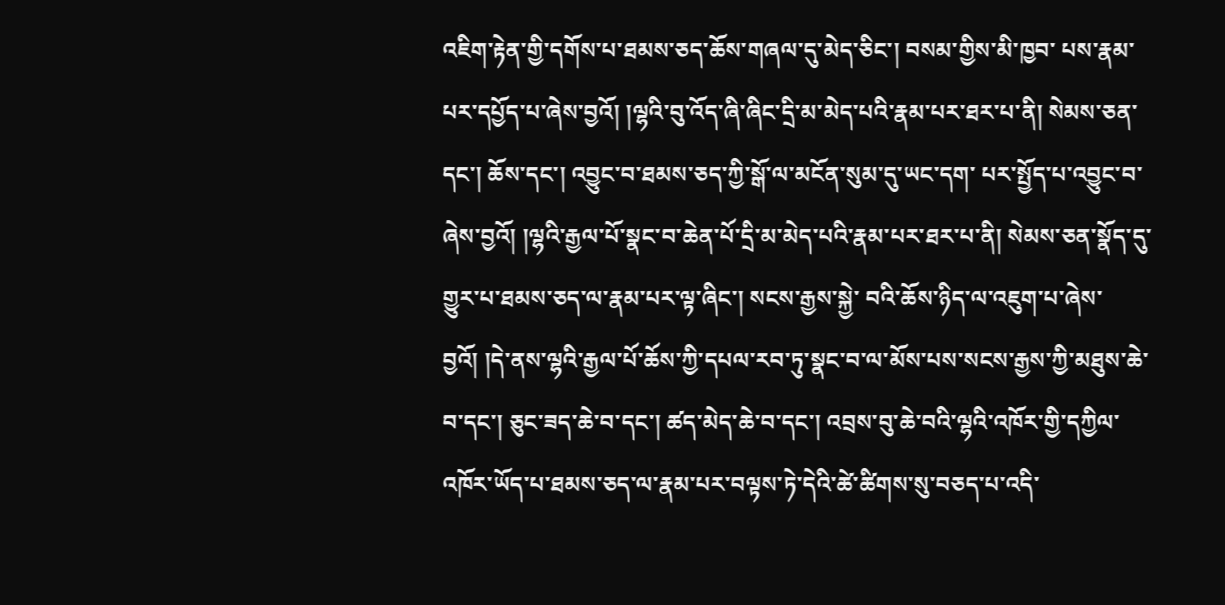འཇིག་རྟེན་གྱི་དགོས་པ་ཐམས་ཅད་ཆོས་གཞལ་དུ་མེད་ཅིང་། བསམ་གྱིས་མི་ཁྱབ་ པས་རྣམ་པར་དཔྱོད་པ་ཞེས་བྱའོ། །ལྷའི་བུ་འོད་ཞི་ཞིང་དྲི་མ་མེད་པའི་རྣམ་པར་ཐར་པ་ནི། སེམས་ཅན་དང་། ཆོས་དང་། འབྱུང་བ་ཐམས་ཅད་ཀྱི་སྒོ་ལ་མངོན་སུམ་དུ་ཡང་དག་ པར་སྤྱོད་པ་འབྱུང་བ་ཞེས་བྱའོ། །ལྷའི་རྒྱལ་པོ་སྣང་བ་ཆེན་པོ་དྲི་མ་མེད་པའི་རྣམ་པར་ཐར་པ་ནི། སེམས་ཅན་སྣོད་དུ་གྱུར་པ་ཐམས་ཅད་ལ་རྣམ་པར་ལྟ་ཞིང་། སངས་རྒྱས་སྐྱེ་ བའི་ཆོས་ཉིད་ལ་འཇུག་པ་ཞེས་བྱའོ། །དེ་ནས་ལྷའི་རྒྱལ་པོ་ཆོས་ཀྱི་དཔལ་རབ་ཏུ་སྣང་བ་ལ་མོས་པས་སངས་རྒྱས་ཀྱི་མཐུས་ཆེ་བ་དང་། ཅུང་ཟད་ཆེ་བ་དང་། ཚད་མེད་ཆེ་བ་དང་། འབྲས་བུ་ཆེ་བའི་ལྷའི་འཁོར་གྱི་དཀྱིལ་འཁོར་ཡོད་པ་ཐམས་ཅད་ལ་རྣམ་པར་བལྟས་ཏེ་དེའི་ཚེ་ཚིགས་སུ་བཅད་པ་འདི་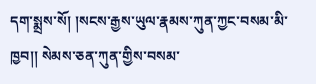དག་སྨྲས་སོ། །སངས་རྒྱས་ཡུལ་རྣམས་ཀུན་ཀྱང་བསམ་མི་ཁྱབ།། སེམས་ཅན་ཀུན་གྱིས་བསམ་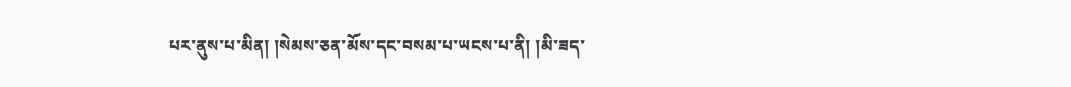པར་ནུས་པ་མིན། །སེམས་ཅན་མོས་དང་བསམ་པ་ཡངས་པ་ནི། །མི་ཟད་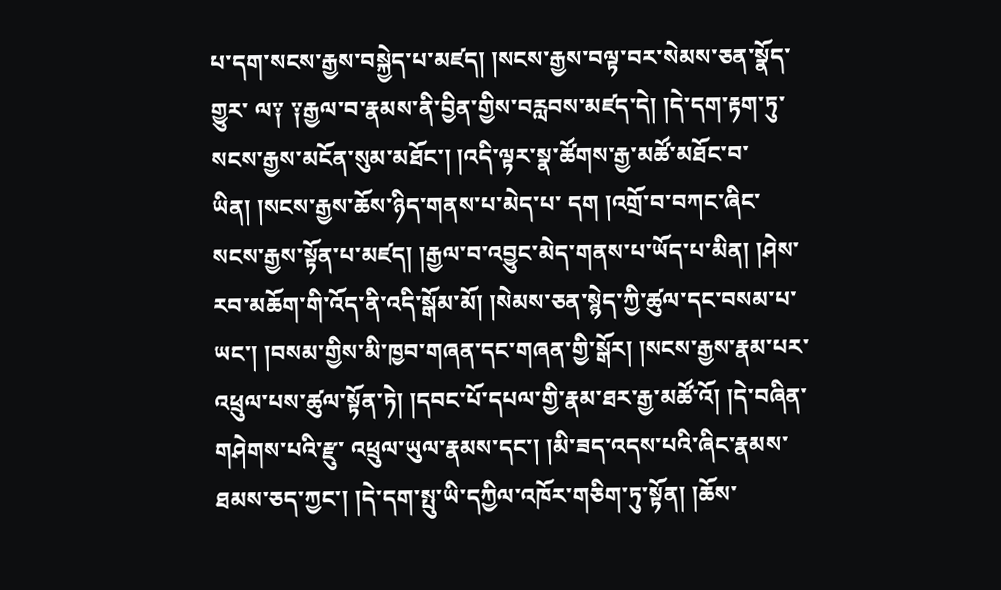པ་དག་སངས་རྒྱས་བསྐྱེད་པ་མཛད། །སངས་རྒྱས་བལྟ་བར་སེམས་ཅན་སྣོད་གྱུར་ ལ༑ ༑རྒྱལ་བ་རྣམས་ནི་བྱིན་གྱིས་བརླབས་མཛད་དེ། །དེ་དག་རྟག་ཏུ་སངས་རྒྱས་མངོན་སུམ་མཐོང་། །འདི་ལྟར་སྣ་ཚོགས་རྒྱ་མཚོ་མཐོང་བ་ཡིན། །སངས་རྒྱས་ཆོས་ཉིད་གནས་པ་མེད་པ་ དག །འགྲོ་བ་བཀང་ཞིང་སངས་རྒྱས་སྟོན་པ་མཛད། །རྒྱལ་བ་འབྱུང་མེད་གནས་པ་ཡོད་པ་མིན། །ཤེས་རབ་མཆོག་གི་འོད་ནི་འདི་སྒོམ་མོ། །སེམས་ཅན་སྙེད་ཀྱི་ཚུལ་དང་བསམ་པ་ ཡང་། །བསམ་གྱིས་མི་ཁྱབ་གཞན་དང་གཞན་གྱི་སྒོར། །སངས་རྒྱས་རྣམ་པར་འཕྲུལ་པས་ཚུལ་སྟོན་ཏེ། །དབང་པོ་དཔལ་གྱི་རྣམ་ཐར་རྒྱ་མཚོ་འོ། །དེ་བཞིན་གཤེགས་པའི་རྫུ་ འཕྲུལ་ཡུལ་རྣམས་དང་། །མི་ཟད་འདས་པའི་ཞིང་རྣམས་ཐམས་ཅད་ཀྱང་། །དེ་དག་སྤུ་ཡི་དཀྱིལ་འཁོར་གཅིག་ཏུ་སྟོན། །ཆོས་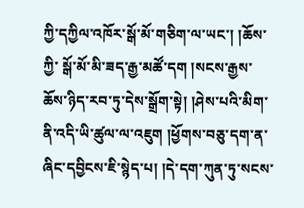ཀྱི་དཀྱིལ་འཁོར་སྒོ་མོ་གཅིག་ལ་ཡང་། །ཆོས་ཀྱི་ སྒོ་མོ་མི་ཟད་རྒྱ་མཚོ་དག །སངས་རྒྱས་ཆོས་ཉིད་རབ་ཏུ་དེས་སྒྲོག་སྟེ། །ཤེས་པའི་མིག་ནི་འདི་ཡི་ཚུལ་ལ་འཇུག །ཕྱོགས་བཅུ་དག་ན་ཞིང་དབྱིངས་ཇི་སྙེད་པ། །དེ་དག་ཀུན་ཏུ་སངས་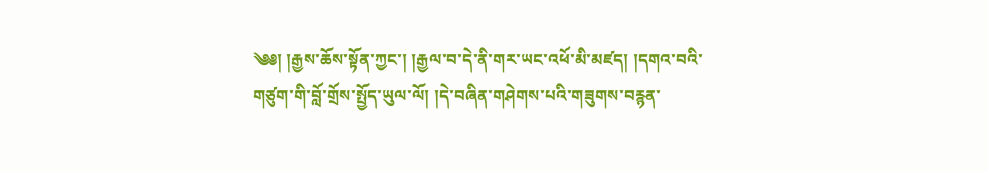༄༅། །རྒྱས་ཆོས་སྟོན་ཀྱང་། །རྒྱལ་བ་དེ་ནི་གར་ཡང་འཕོ་མི་མཛད། །དགའ་བའི་གཙུག་གི་བློ་གྲོས་སྤྱོད་ཡུལ་ལོ། །དེ་བཞིན་གཤེགས་པའི་གཟུགས་བརྙན་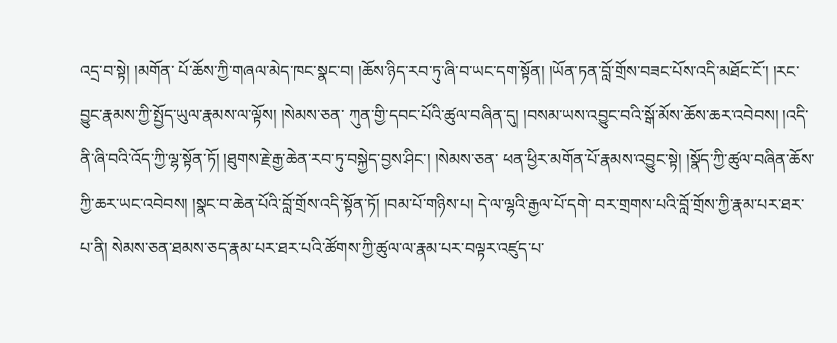འདྲ་བ་སྟེ། །མགོན་ པོ་ཆོས་ཀྱི་གཞལ་མེད་ཁང་སྣང་བ། །ཆོས་ཉིད་རབ་ཏུ་ཞི་བ་ཡང་དག་སྟོན། །ཡོན་ཏན་བློ་གྲོས་བཟང་པོས་འདི་མཐོང་ངོ་། །རང་བྱུང་རྣམས་ཀྱི་སྤྱོད་ཡུལ་རྣམས་ལ་ལྟོས། །སེམས་ཅན་ ཀུན་གྱི་དབང་པོའི་ཚུལ་བཞིན་དུ། །བསམ་ཡས་འབྱུང་བའི་སྒོ་མོས་ཆོས་ཆར་འབེབས། །འདི་ནི་ཞི་བའི་འོད་ཀྱི་ལྷ་སྟོན་ཏོ། །ཐུགས་རྗེ་རྒྱ་ཆེན་རབ་ཏུ་བསྐྱེད་བྱས་ཤིང་། །སེམས་ཅན་ ཕན་ཕྱིར་མགོན་པོ་རྣམས་འབྱུང་སྟེ། །སྣོད་ཀྱི་ཚུལ་བཞིན་ཆོས་ཀྱི་ཆར་ཡང་འབེབས། །སྣང་བ་ཆེན་པོའི་བློ་གྲོས་འདི་སྟོན་ཏོ། །བམ་པོ་གཉིས་པ། དེ་ལ་ལྷའི་རྒྱལ་པོ་དགེ་ བར་གྲགས་པའི་བློ་གྲོས་ཀྱི་རྣམ་པར་ཐར་པ་ནི། སེམས་ཅན་ཐམས་ཅད་རྣམ་པར་ཐར་པའི་ཚོགས་ཀྱི་ཚུལ་ལ་རྣམ་པར་བལྟར་འཛུད་པ་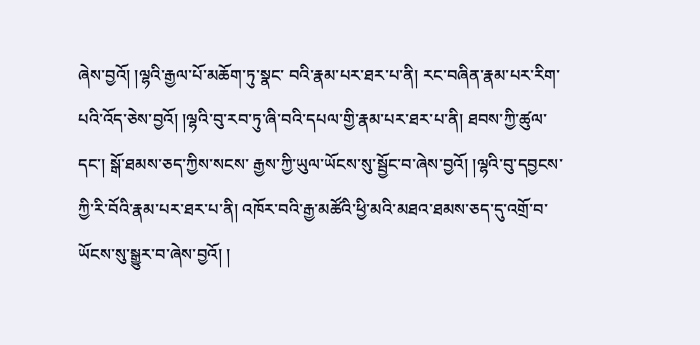ཞེས་བྱའོ། །ལྷའི་རྒྱལ་པོ་མཆོག་ཏུ་སྣང་ བའི་རྣམ་པར་ཐར་པ་ནི། རང་བཞིན་རྣམ་པར་རིག་པའི་འོད་ཅེས་བྱའོ། །ལྷའི་བུ་རབ་ཏུ་ཞི་བའི་དཔལ་གྱི་རྣམ་པར་ཐར་པ་ནི། ཐབས་ཀྱི་ཚུལ་དང་། སྒོ་ཐམས་ཅད་ཀྱིས་སངས་ རྒྱས་ཀྱི་ཡུལ་ཡོངས་སུ་སྦྱོང་བ་ཞེས་བྱའོ། །ལྷའི་བུ་དབྱངས་ཀྱི་རི་བོའི་རྣམ་པར་ཐར་པ་ནི། འཁོར་བའི་རྒྱ་མཚོའི་ཕྱི་མའི་མཐའ་ཐམས་ཅད་དུ་འགྲོ་བ་ཡོངས་སུ་སྒྱུར་བ་ཞེས་བྱའོ། །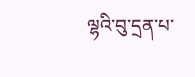ལྷའི་བུ་དྲན་པ་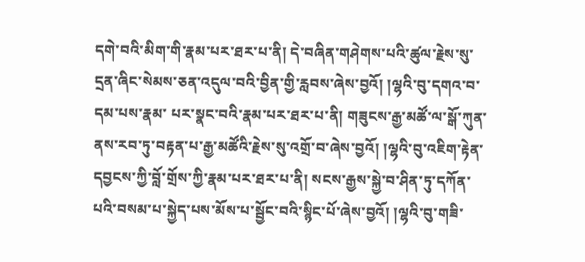དགེ་བའི་མིག་གི་རྣམ་པར་ཐར་པ་ནི། དེ་བཞིན་གཤེགས་པའི་ཚུལ་རྗེས་སུ་དྲན་ཞིང་སེམས་ཅན་འདུལ་བའི་བྱིན་གྱི་རླབས་ཞེས་བྱའོ། །ལྷའི་བུ་དགའ་བ་དམ་པས་རྣམ་ པར་སྣང་བའི་རྣམ་པར་ཐར་པ་ནི། གཟུངས་རྒྱ་མཚོ་ལ་སྒོ་ཀུན་ནས་རབ་ཏུ་བརྟན་པ་རྒྱ་མཚོའི་རྗེས་སུ་འགྲོ་བ་ཞེས་བྱའོ། །ལྷའི་བུ་འཇིག་རྟེན་དབྱངས་ཀྱི་བློ་གྲོས་ཀྱི་རྣམ་པར་ཐར་པ་ནི། སངས་རྒྱས་སྐྱེ་བ་ཤིན་ཏུ་དཀོན་པའི་བསམ་པ་སྐྱེད་པས་མོས་པ་སྦྱོང་བའི་སྙིང་པོ་ཞེས་བྱའོ། །ལྷའི་བུ་གཟི་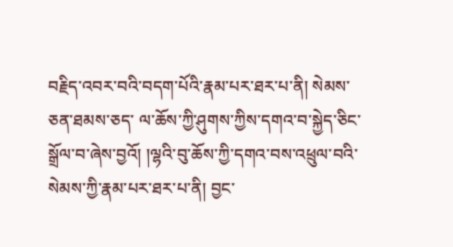བརྗིད་འབར་བའི་བདག་པོའི་རྣམ་པར་ཐར་པ་ནི། སེམས་ཅན་ཐམས་ཅད་ ལ་ཆོས་ཀྱི་ཤུགས་ཀྱིས་དགའ་བ་སྐྱེད་ཅིང་སྒྲོལ་བ་ཞེས་བྱའོ། །ལྷའི་བུ་ཆོས་ཀྱི་དགའ་བས་འཕྲུལ་བའི་སེམས་ཀྱི་རྣམ་པར་ཐར་པ་ནི། བྱང་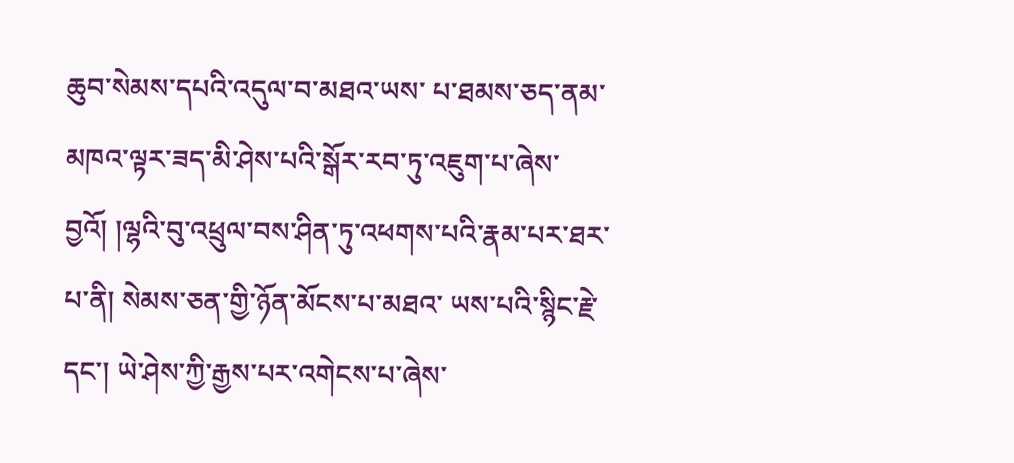ཆུབ་སེམས་དཔའི་འདུལ་བ་མཐའ་ཡས་ པ་ཐམས་ཅད་ནམ་མཁའ་ལྟར་ཟད་མི་ཤེས་པའི་སྒོར་རབ་ཏུ་འཇུག་པ་ཞེས་བྱའོ། །ལྷའི་བུ་འཕྲུལ་བས་ཤིན་ཏུ་འཕགས་པའི་རྣམ་པར་ཐར་པ་ནི། སེམས་ཅན་གྱི་ཉོན་མོངས་པ་མཐའ་ ཡས་པའི་སྙིང་རྗེ་དང་། ཡེ་ཤེས་ཀྱི་རྒྱས་པར་འགེངས་པ་ཞེས་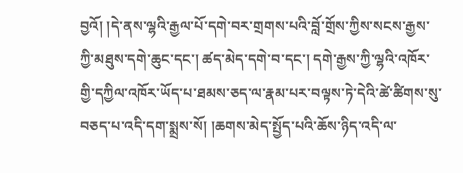བྱའོ། །དེ་ནས་ལྷའི་རྒྱལ་པོ་དགེ་བར་གྲགས་པའི་བློ་གྲོས་ཀྱིས་སངས་རྒྱས་ཀྱི་མཐུས་དགེ་ཆུང་དང་། ཚད་མེད་དགེ་བ་དང་། དགེ་རྒྱས་ཀྱི་ལྷའི་འཁོར་གྱི་དཀྱིལ་འཁོར་ཡོད་པ་ཐམས་ཅད་ལ་རྣམ་པར་བལྟས་ཏེ་དེའི་ཚེ་ཚིགས་སུ་བཅད་པ་འདི་དག་སྨྲས་སོ། །ཆགས་མེད་སྤྱོད་པའི་ཆོས་ཉིད་འདི་ལ་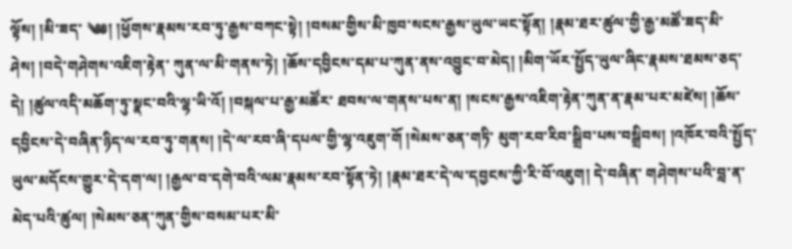ལྟོས། །མི་ཟད་ ༄༅། །ཕྱོགས་རྣམས་རབ་ཏུ་རྒྱས་བཀང་སྟེ། །བསམ་གྱིས་མི་ཁྱབ་སངས་རྒྱས་ཡུལ་ཡང་སྟོན། །རྣམ་ཐར་ཚུལ་གྱི་རྒྱ་མཚོ་ཟད་མི་ཤེས། །བདེ་གཤེགས་འཇིག་རྟེན་ ཀུན་ལ་མི་གནས་ཏེ། །ཆོས་དབྱིངས་དམ་པ་ཀུན་ནས་འབྱུང་བ་མེད། །མིག་ཡོར་སྤྱོད་ཡུལ་ཞིང་རྣམས་ཐམས་ཅད་དེ། །ཚུལ་འདི་མཆོག་ཏུ་སྣང་བའི་ལྷ་ཡི་འོ། །བསྐལ་པ་རྒྱ་མཚོར་ ཐབས་ལ་གནས་པས་ན། །སངས་རྒྱས་འཇིག་རྟེན་ཀུན་ན་རྣམ་པར་མཛེས། །ཆོས་དབྱིངས་དེ་བཞིན་ཉིད་ལ་རབ་ཏུ་གནས། །དེ་ལ་རབ་ཞི་དཔལ་གྱི་ལྷ་འཇུག་གོ །སེམས་ཅན་གཏི་ མུག་རབ་རིབ་སྒྲིབ་པས་བསྒྲིབས། །འཁོར་བའི་སྤྱོད་ཡུལ་མདོངས་གྱུར་དེ་དག་ལ། །རྒྱལ་བ་དགེ་བའི་ལམ་རྣམས་རབ་སྟོན་ཏེ། །རྣམ་ཐར་དེ་ལ་དབྱངས་ཀྱི་རི་བོ་འཇུག། དེ་བཞིན་ གཤེགས་པའི་བླ་ན་མེད་པའི་ཚུལ། །སེམས་ཅན་ཀུན་གྱིས་བསམ་པར་མི་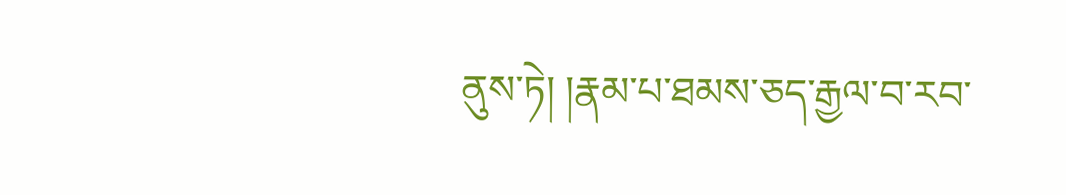ནུས་ཏེ། །རྣམ་པ་ཐམས་ཅད་རྒྱལ་བ་རབ་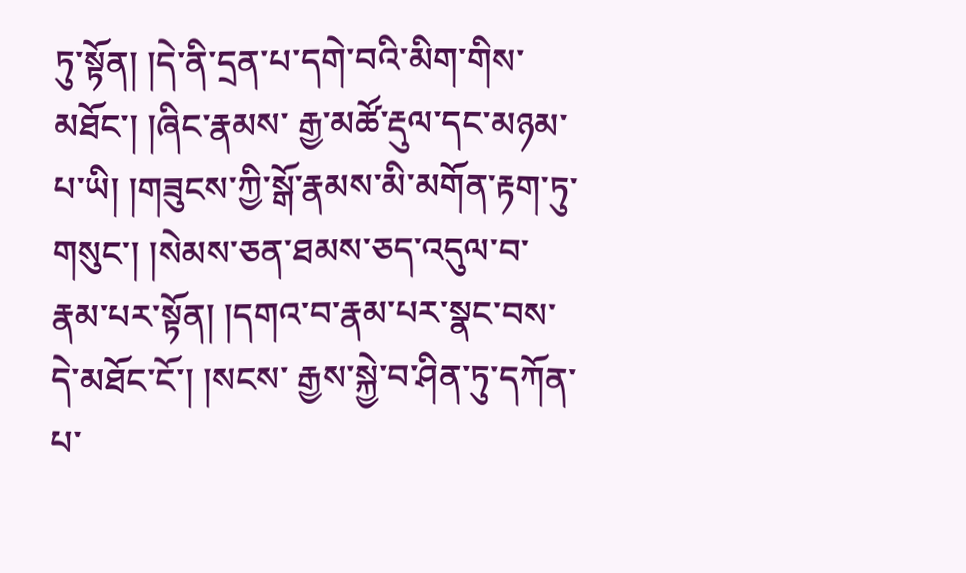ཏུ་སྟོན། །དེ་ནི་དྲན་པ་དགེ་བའི་མིག་གིས་མཐོང་། །ཞིང་རྣམས་ རྒྱ་མཚོ་རྡུལ་དང་མཉམ་པ་ཡི། །གཟུངས་ཀྱི་སྒོ་རྣམས་མི་མགོན་རྟག་ཏུ་གསུང་། །སེམས་ཅན་ཐམས་ཅད་འདུལ་བ་རྣམ་པར་སྟོན། །དགའ་བ་རྣམ་པར་སྣང་བས་དེ་མཐོང་ངོ་། །སངས་ རྒྱས་སྐྱེ་བ་ཤིན་ཏུ་དཀོན་པ་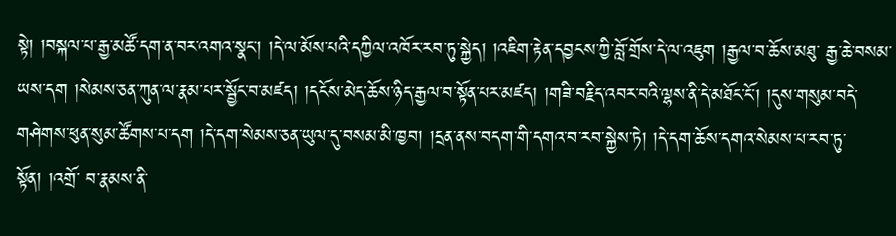སྟེ། །བསྐལ་པ་རྒྱ་མཚོ་དག་ན་བར་འགའ་སྣང་། །དེ་ལ་མོས་པའི་དཀྱིལ་འཁོར་རབ་ཏུ་སྐྱེད། །འཇིག་རྟེན་དབྱངས་ཀྱི་བློ་གྲོས་དེ་ལ་འཇུག །རྒྱལ་བ་ཆོས་མཐུ་ རྒྱ་ཆེ་བསམ་ཡས་དག །སེམས་ཅན་ཀུན་ལ་རྣམ་པར་སྦྱོང་བ་མཛད། །དངོས་མེད་ཆོས་ཉིད་རྒྱལ་བ་སྟོན་པར་མཛད། །གཟི་བརྗིད་འབར་བའི་ལྷས་ནི་དེ་མཐོང་ངོ་། །དུས་གསུམ་བདེ་ གཤེགས་ཕུན་སུམ་ཚོགས་པ་དག །དེ་དག་སེམས་ཅན་ཡུལ་དུ་བསམ་མི་ཁྱབ། །དྲན་ནས་བདག་གི་དགའ་བ་རབ་སྐྱེས་ཏེ། །དེ་དག་ཆོས་དགའ་སེམས་པ་རབ་ཏུ་སྟོན། །འགྲོ་ བ་རྣམས་ནི་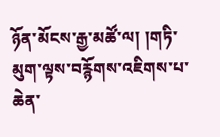ཉོན་མོངས་རྒྱ་མཚོ་ལ། །གཏི་མུག་ལྟས་བརྙོགས་འཇིགས་པ་ཆེན་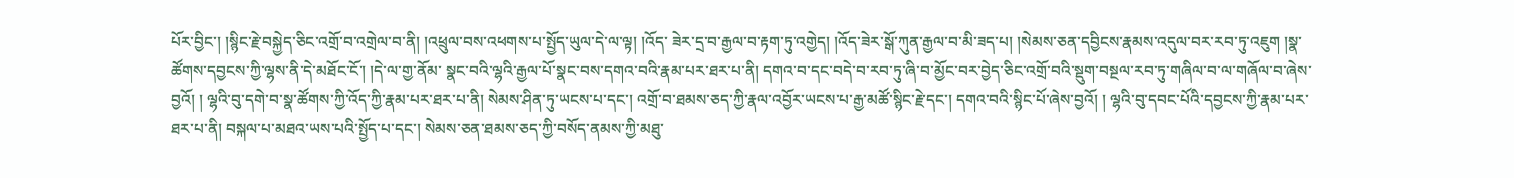པོར་བྱིང་། །སྙིང་རྗེ་བསྐྱེད་ཅིང་འགྲོ་བ་འགྲེལ་བ་ནི། །འཕྲུལ་བས་འཕགས་པ་སྤྱོད་ཡུལ་དེ་ལ་ལྟ། །འོད་ ཟེར་དྲ་བ་རྒྱལ་བ་རྟག་ཏུ་འགྱེད། །འོད་ཟེར་སྒོ་ཀུན་རྒྱལ་བ་མི་ཟད་པ། །སེམས་ཅན་དབྱིངས་རྣམས་འདུལ་བར་རབ་ཏུ་འཇུག །སྣ་ཚོགས་དབྱངས་ཀྱི་ལྷས་ནི་དེ་མཐོང་ངོ་། །དེ་ལ་གྱ་ནོམ་ སྣང་བའི་ལྷའི་རྒྱལ་པོ་སྣང་བས་དགའ་བའི་རྣམ་པར་ཐར་པ་ནི། དགའ་བ་དང་བདེ་བ་རབ་ཏུ་ཞི་བ་མྱོང་བར་བྱེད་ཅིང་འགྲོ་བའི་སྡུག་བསྔལ་རབ་ཏུ་གཞིལ་བ་ལ་གཞོལ་བ་ཞེས་བྱའོ། ། ལྷའི་བུ་དགེ་བ་སྣ་ཚོགས་ཀྱི་འོད་ཀྱི་རྣམ་པར་ཐར་པ་ནི། སེམས་ཤིན་ཏུ་ཡངས་པ་དང་། འགྲོ་བ་ཐམས་ཅད་ཀྱི་རྣལ་འབྱོར་ཡངས་པ་རྒྱ་མཚོ་སྙིང་རྗེ་དང་། དགའ་བའི་སྙིང་པོ་ཞེས་བྱའོ། ། ལྷའི་བུ་དབང་པོའི་དབྱངས་ཀྱི་རྣམ་པར་ཐར་པ་ནི། བསྐལ་པ་མཐའ་ཡས་པའི་སྤྱོད་པ་དང་། སེམས་ཅན་ཐམས་ཅད་ཀྱི་བསོད་ནམས་ཀྱི་མཐུ་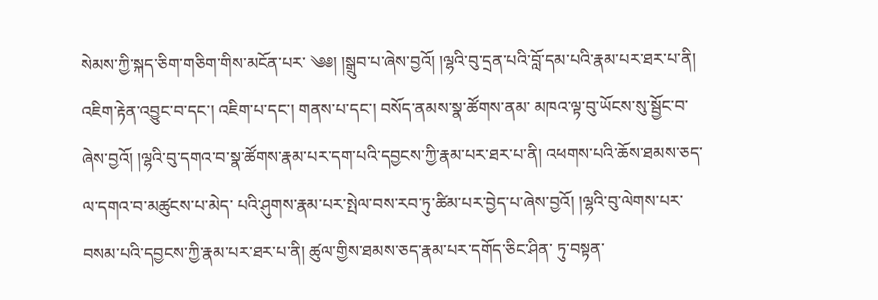སེམས་ཀྱི་སྐད་ཅིག་གཅིག་གིས་མངོན་པར་ ༄༅། །སྒྲུབ་པ་ཞེས་བྱའོ། །ལྷའི་བུ་དྲན་པའི་བློ་དམ་པའི་རྣམ་པར་ཐར་པ་ནི། འཇིག་རྟེན་འབྱུང་བ་དང་། འཇིག་པ་དང་། གནས་པ་དང་། བསོད་ནམས་སྣ་ཚོགས་ནམ་ མཁའ་ལྟ་བུ་ཡོངས་སུ་སྦྱོང་བ་ཞེས་བྱའོ། །ལྷའི་བུ་དགའ་བ་སྣ་ཚོགས་རྣམ་པར་དག་པའི་དབྱངས་ཀྱི་རྣམ་པར་ཐར་པ་ནི། འཕགས་པའི་ཆོས་ཐམས་ཅད་ལ་དགའ་བ་མཚུངས་པ་མེད་ པའི་ཤུགས་རྣམ་པར་སྤེལ་བས་རབ་ཏུ་ཚིམ་པར་བྱེད་པ་ཞེས་བྱའོ། །ལྷའི་བུ་ལེགས་པར་བསམ་པའི་དབྱངས་ཀྱི་རྣམ་པར་ཐར་པ་ནི། ཚུལ་གྱིས་ཐམས་ཅད་རྣམ་པར་དགོད་ཅིང་ཤིན་ ཏུ་བསྟན་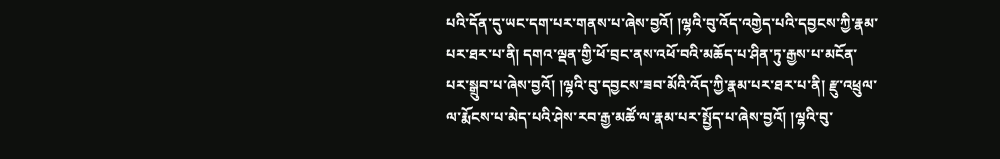པའི་དོན་དུ་ཡང་དག་པར་གནས་པ་ཞེས་བྱའོ། །ལྷའི་བུ་འོད་འགྱེད་པའི་དབྱངས་ཀྱི་རྣམ་པར་ཐར་པ་ནི། དགའ་ལྡན་གྱི་ཕོ་བྲང་ནས་འཕོ་བའི་མཆོད་པ་ཤིན་ཏུ་རྒྱས་པ་མངོན་ པར་སྒྲུབ་པ་ཞེས་བྱའོ། །ལྷའི་བུ་དབྱངས་ཟབ་མོའི་འོད་ཀྱི་རྣམ་པར་ཐར་པ་ནི། རྫུ་འཕྲུལ་ལ་རྨོངས་པ་མེད་པའི་ཤེས་རབ་རྒྱ་མཚོ་ལ་རྣམ་པར་སྤྱོད་པ་ཞེས་བྱའོ། །ལྷའི་བུ་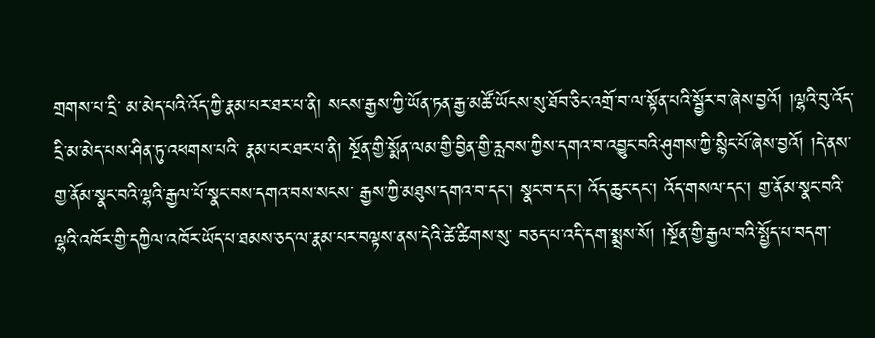གྲགས་པ་དྲི་ མ་མེད་པའི་འོད་ཀྱི་རྣམ་པར་ཐར་པ་ནི། སངས་རྒྱས་ཀྱི་ཡོན་ཏན་རྒྱ་མཚོ་ཡོངས་སུ་ཐོབ་ཅིང་འགྲོ་བ་ལ་སྟོན་པའི་སྦྱོར་བ་ཞེས་བྱའོ། །ལྷའི་བུ་འོད་དྲི་མ་མེད་པས་ཤིན་ཏུ་འཕགས་པའི་ རྣམ་པར་ཐར་པ་ནི། སྔོན་གྱི་སྨོན་ལམ་གྱི་བྱིན་གྱི་རླབས་ཀྱིས་དགའ་བ་འབྱུང་བའི་ཤུགས་ཀྱི་སྙིང་པོ་ཞེས་བྱའོ། །དེ་ནས་གྱ་ནོམ་སྣང་བའི་ལྷའི་རྒྱལ་པོ་སྣང་བས་དགའ་བས་སངས་ རྒྱས་ཀྱི་མཐུས་དགའ་བ་དང་། སྣང་བ་དང་། འོད་ཆུང་དང་། འོད་གསལ་དང་། གྱ་ནོམ་སྣང་བའི་ལྷའི་འཁོར་གྱི་དཀྱིལ་འཁོར་ཡོད་པ་ཐམས་ཅད་ལ་རྣམ་པར་བལྟས་ནས་དེའི་ཚེ་ཚིགས་སུ་ བཅད་པ་འདི་དག་སྨྲས་སོ། །སྔོན་གྱི་རྒྱལ་བའི་སྤྱོད་པ་བདག་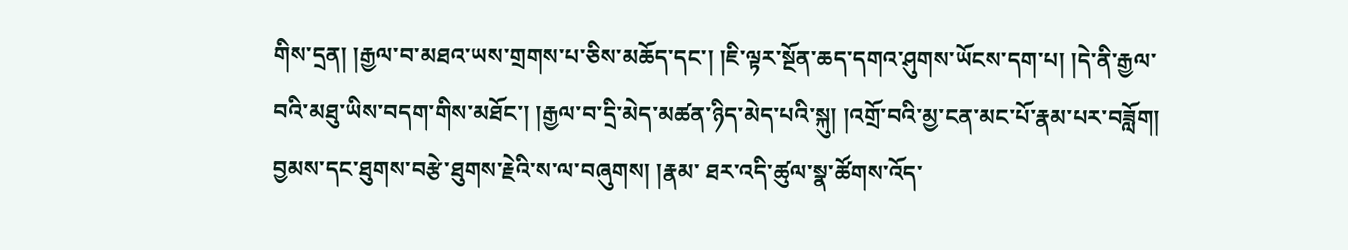གིས་དྲན། །རྒྱལ་བ་མཐའ་ཡས་གྲགས་པ་ཅིས་མཆོད་དང་། །ཇི་ལྟར་སྔོན་ཆད་དགའ་ཤུགས་ཡོངས་དག་པ། །དེ་ནི་རྒྱལ་ བའི་མཐུ་ཡིས་བདག་གིས་མཐོང་། །རྒྱལ་བ་དྲི་མེད་མཚན་ཉིད་མེད་པའི་སྐུ། །འགྲོ་བའི་མྱ་ངན་མང་པོ་རྣམ་པར་བཟློག། བྱམས་དང་ཐུགས་བརྩེ་ཐུགས་རྗེའི་ས་ལ་བཞུགས། །རྣམ་ ཐར་འདི་ཚུལ་སྣ་ཚོགས་འོད་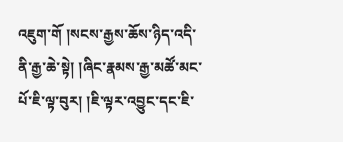འཇུག་གོ །སངས་རྒྱས་ཆོས་ཉིད་འདི་ནི་རྒྱ་ཆེ་སྟེ། །ཞིང་རྣམས་རྒྱ་མཚོ་མང་པོ་ཇི་ལྟ་བུར། །ཇི་ལྟར་འབྱུང་དང་ཇི་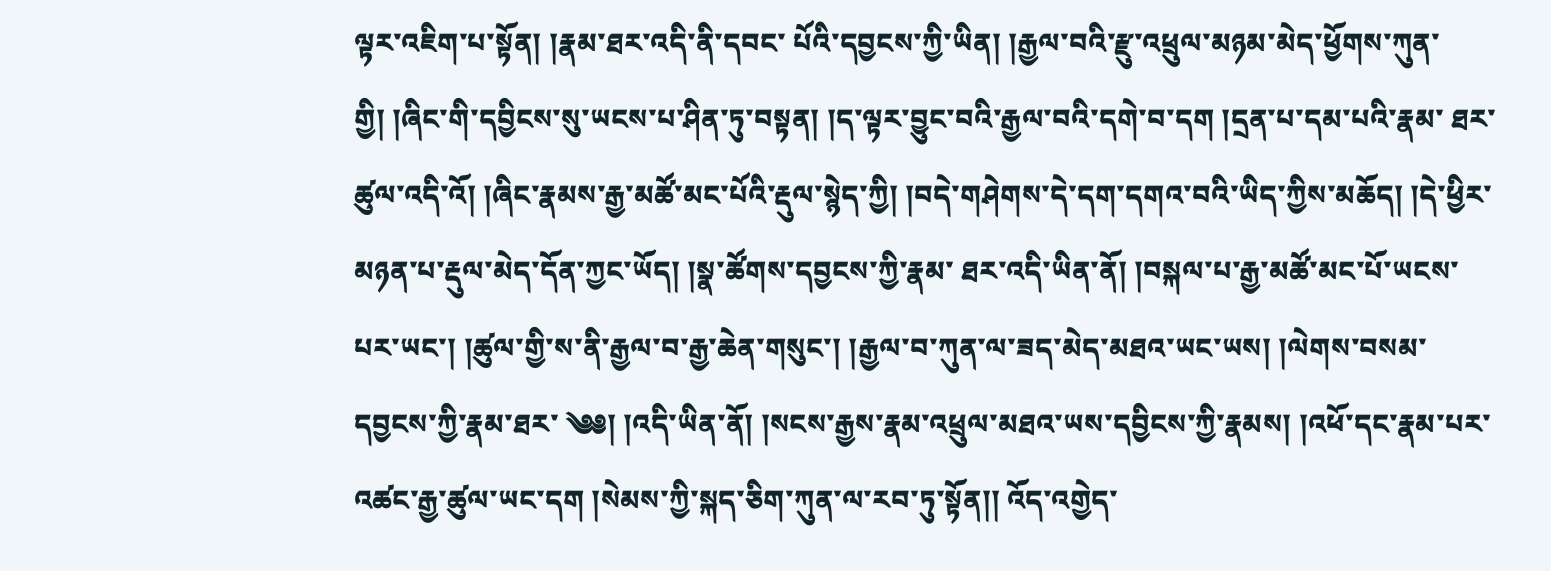ལྟར་འཇིག་པ་སྟོན། །རྣམ་ཐར་འདི་ནི་དབང་ པོའི་དབྱངས་ཀྱི་ཡིན། །རྒྱལ་བའི་རྫུ་འཕྲུལ་མཉམ་མེད་ཕྱོགས་ཀུན་གྱི། །ཞིང་གི་དབྱིངས་སུ་ཡངས་པ་ཤིན་ཏུ་བསྟན། །ད་ལྟར་བྱུང་བའི་རྒྱལ་བའི་དགེ་བ་དག །དྲན་པ་དམ་པའི་རྣམ་ ཐར་ཚུལ་འདི་འོ། །ཞིང་རྣམས་རྒྱ་མཚོ་མང་པོའི་རྡུལ་སྙེད་ཀྱི། །བདེ་གཤེགས་དེ་དག་དགའ་བའི་ཡིད་ཀྱིས་མཆོད། །དེ་ཕྱིར་མཉན་པ་རྡུལ་མེད་དོན་ཀྱང་ཡོད། །སྣ་ཚོགས་དབྱངས་ཀྱི་རྣམ་ ཐར་འདི་ཡིན་ནོ། །བསྐལ་པ་རྒྱ་མཚོ་མང་པོ་ཡངས་པར་ཡང་། །ཚུལ་གྱི་ས་ནི་རྒྱལ་བ་རྒྱ་ཆེན་གསུང་། །རྒྱལ་བ་ཀུན་ལ་ཟད་མེད་མཐའ་ཡང་ཡས། །ལེགས་བསམ་དབྱངས་ཀྱི་རྣམ་ཐར་ ༄༅། །འདི་ཡིན་ནོ། །སངས་རྒྱས་རྣམ་འཕྲུལ་མཐའ་ཡས་དབྱིངས་ཀྱི་རྣམས། །འཕོ་དང་རྣམ་པར་འཚང་རྒྱ་ཚུལ་ཡང་དག །སེམས་ཀྱི་སྐད་ཅིག་ཀུན་ལ་རབ་ཏུ་སྟོན།། འོད་འགྱེད་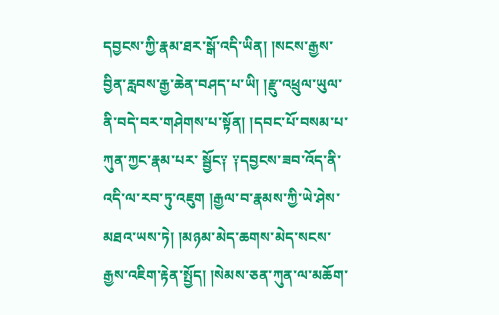དབྱངས་ཀྱི་རྣམ་ཐར་སྒོ་འདི་ཡིན། །སངས་རྒྱས་བྱིན་རླབས་རྒྱ་ཆེན་བཤད་པ་ཡི། །རྫུ་འཕྲུལ་ཡུལ་ནི་བདེ་བར་གཤེགས་པ་སྟོན། །དབང་པོ་བསམ་པ་ཀུན་ཀྱང་རྣམ་པར་ སྦྱོང༑ ༑དབྱངས་ཟབ་འོད་ནི་འདི་ལ་རབ་ཏུ་འཇུག །རྒྱལ་བ་རྣམས་ཀྱི་ཡེ་ཤེས་མཐའ་ཡས་ཏེ། །མཉམ་མེད་ཆགས་མེད་སངས་རྒྱས་འཇིག་རྟེན་སྤྱོད། །སེམས་ཅན་ཀུན་ལ་མཆོག་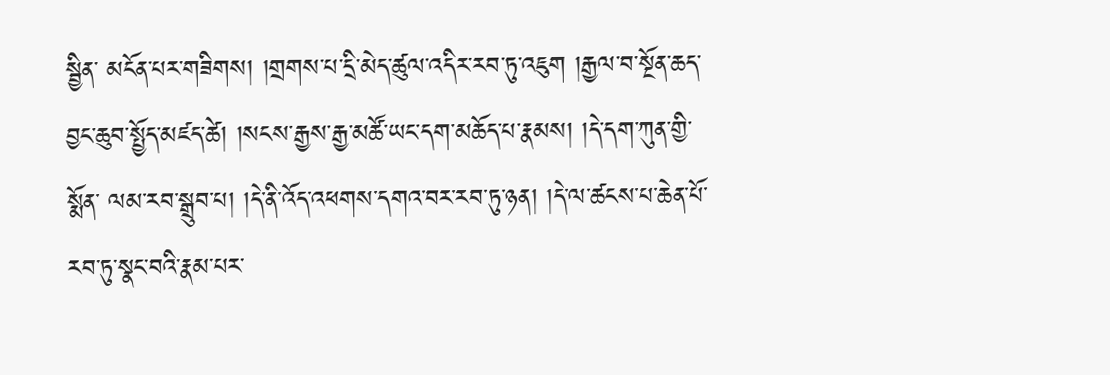སྦྱིན་ མངོན་པར་གཟིགས། །གྲགས་པ་དྲི་མེད་ཚུལ་འདིར་རབ་ཏུ་འཇུག །རྒྱལ་བ་སྔོན་ཆད་བྱང་ཆུབ་སྤྱོད་མཛད་ཚེ། །སངས་རྒྱས་རྒྱ་མཚོ་ཡང་དག་མཆོད་པ་རྣམས། །དེ་དག་ཀུན་གྱི་སྨོན་ ལམ་རབ་སྒྲུབ་པ། །དེ་ནི་འོད་འཕགས་དགའ་བར་རབ་ཏུ་ཉན། །དེ་ལ་ཚངས་པ་ཆེན་པོ་རབ་ཏུ་སྣང་བའི་རྣམ་པར་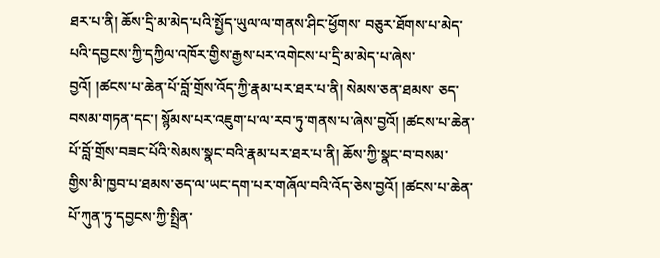ཐར་པ་ནི། ཆོས་དྲི་མ་མེད་པའི་སྤྱོད་ཡུལ་ལ་གནས་ཤིང་ཕྱོགས་ བཅུར་ཐོགས་པ་མེད་པའི་དབྱངས་ཀྱི་དཀྱིལ་འཁོར་གྱིས་རྒྱས་པར་འགེངས་པ་དྲི་མ་མེད་པ་ཞེས་བྱའོ། །ཚངས་པ་ཆེན་པོ་བློ་གྲོས་འོད་ཀྱི་རྣམ་པར་ཐར་པ་ནི། སེམས་ཅན་ཐམས་ ཅད་བསམ་གཏན་དང་། སྙོམས་པར་འཇུག་པ་ལ་རབ་ཏུ་གནས་པ་ཞེས་བྱའོ། །ཚངས་པ་ཆེན་པོ་བློ་གྲོས་བཟང་པོའི་སེམས་སྣང་བའི་རྣམ་པར་ཐར་པ་ནི། ཆོས་ཀྱི་སྣང་བ་བསམ་ གྱིས་མི་ཁྱབ་པ་ཐམས་ཅད་ལ་ཡང་དག་པར་གཞོལ་བའི་འོད་ཅེས་བྱའོ། །ཚངས་པ་ཆེན་པོ་ཀུན་ཏུ་དབྱངས་ཀྱི་སྤྲིན་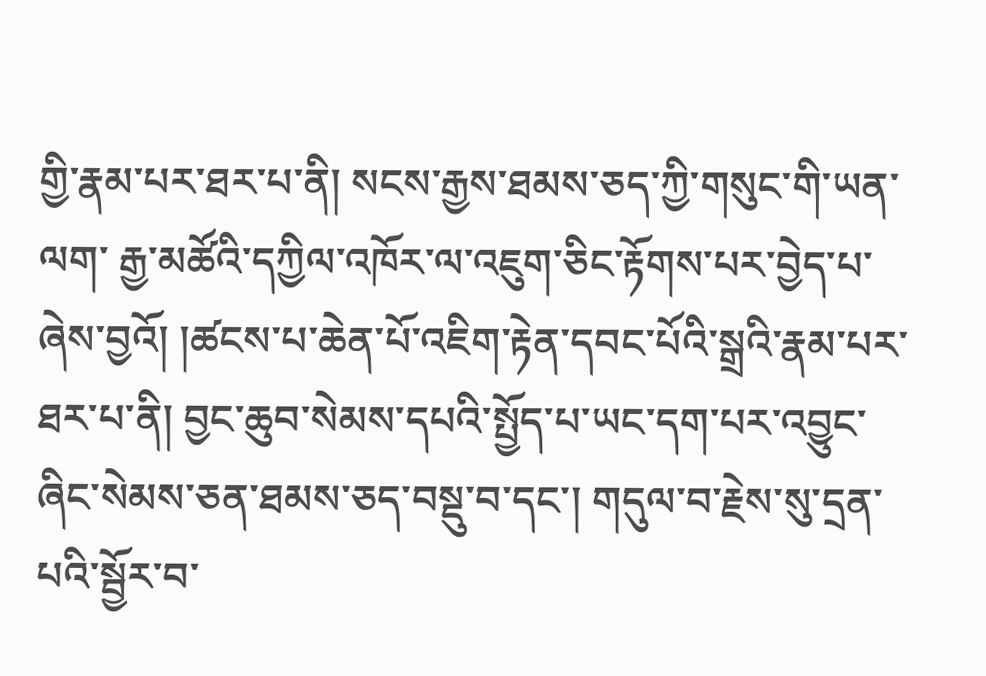གྱི་རྣམ་པར་ཐར་པ་ནི། སངས་རྒྱས་ཐམས་ཅད་ཀྱི་གསུང་གི་ཡན་ལག་ རྒྱ་མཚོའི་དཀྱིལ་འཁོར་ལ་འཇུག་ཅིང་རྟོགས་པར་བྱེད་པ་ཞེས་བྱའོ། །ཚངས་པ་ཆེན་པོ་འཇིག་རྟེན་དབང་པོའི་སྒྲའི་རྣམ་པར་ཐར་པ་ནི། བྱང་ཆུབ་སེམས་དཔའི་སྤྱོད་པ་ཡང་དག་པར་འབྱུང་ ཞིང་སེམས་ཅན་ཐམས་ཅད་བསྡུ་བ་དང་། གདུལ་བ་རྗེས་སུ་དྲན་པའི་སྦྱོར་བ་